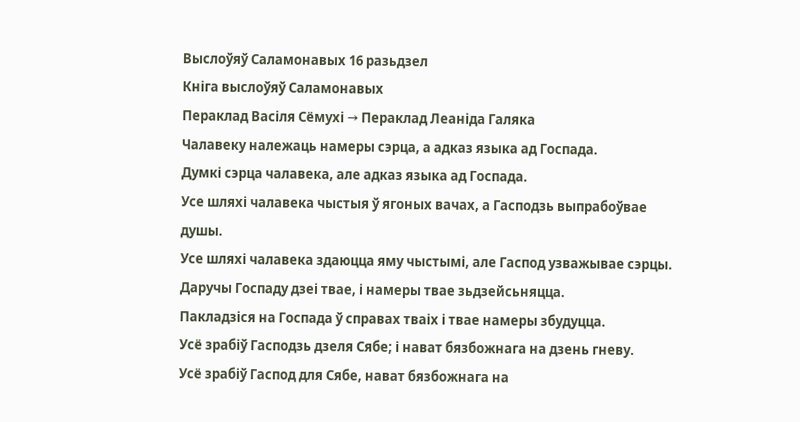Выслоўяў Саламонавых 16 разьдзел
Кніга выслоўяў Саламонавых
Пераклад Васіля Сёмухі → Пераклад Леаніда Галяка
Чалавеку належаць намеры сэрца, а адказ языка ад Госпада.
Думкі сэрца чалавека, але адказ языка ад Госпада.
Усе шляхі чалавека чыстыя ў ягоных вачах, а Гасподзь выпрабоўвае душы.
Усе шляхі чалавека здаюцца яму чыстымі, але Гаспод узважывае сэрцы.
Даручы Госпаду дзеі твае, і намеры твае зьдзейсьняцца.
Пакладзіся на Госпада ў справах тваіх і твае намеры збудуцца.
Усё зрабіў Гасподзь дзеля Сябе; і нават бязбожнага на дзень гневу.
Усё зрабіў Гаспод для Сябе, нават бязбожнага на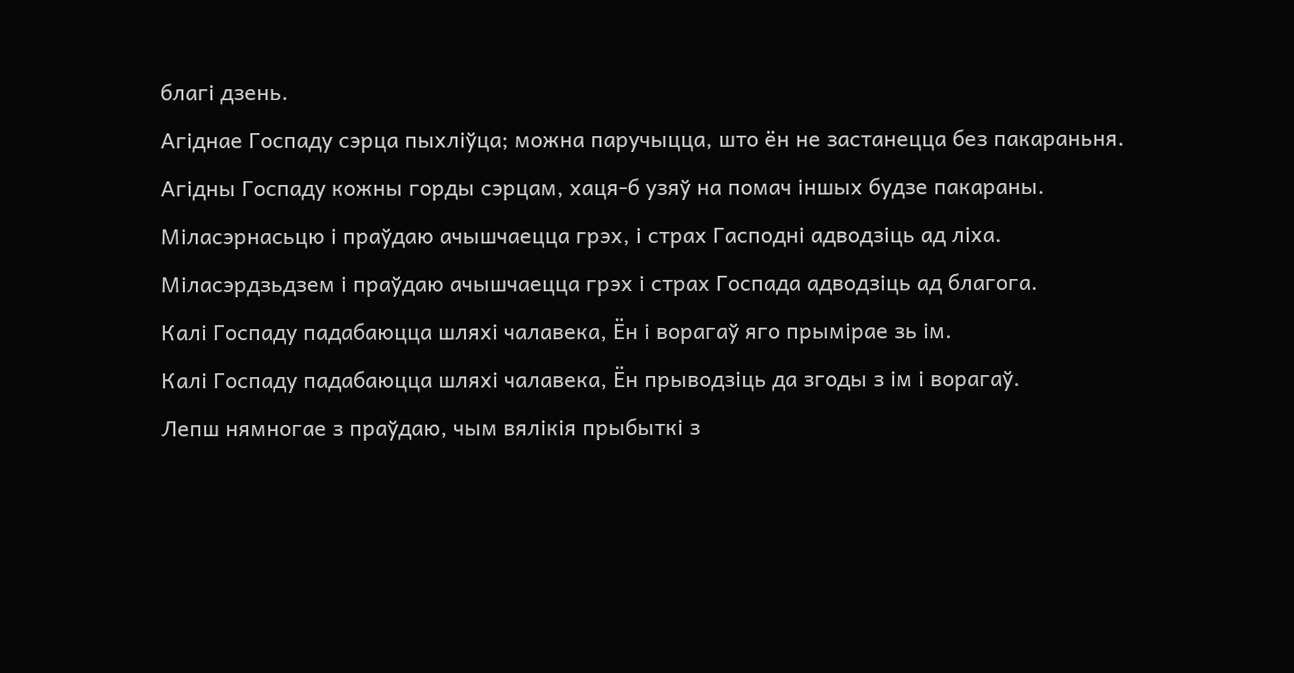благі дзень.
Агіднае Госпаду сэрца пыхліўца; можна паручыцца, што ён не застанецца без пакараньня.
Агідны Госпаду кожны горды сэрцам, хаця-б узяў на помач іншых будзе пакараны.
Міласэрнасьцю і праўдаю ачышчаецца грэх, і страх Гасподні адводзіць ад ліха.
Міласэрдзьдзем і праўдаю ачышчаецца грэх і страх Госпада адводзіць ад благога.
Калі Госпаду падабаюцца шляхі чалавека, Ён і ворагаў яго прымірае зь ім.
Калі Госпаду падабаюцца шляхі чалавека, Ён прыводзіць да згоды з ім і ворагаў.
Лепш нямногае з праўдаю, чым вялікія прыбыткі з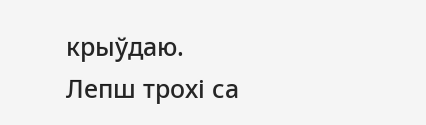крыўдаю.
Лепш трохі са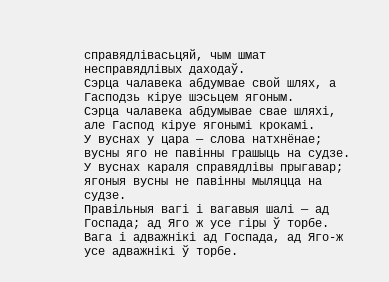справядлівасьцяй, чым шмат несправядлівых даходаў.
Сэрца чалавека абдумвае свой шлях, а Гасподзь кіруе шэсьцем ягоным.
Сэрца чалавека абдумывае свае шляхі, але Гаспод кіруе ягонымі крокамі.
У вуснах у цара — слова натхнёнае; вусны яго не павінны грашыць на судзе.
У вуснах караля справядлівы прыгавар; ягоныя вусны не павінны мыляцца на судзе.
Правільныя вагі і вагавыя шалі — ад Госпада; ад Яго ж усе гіры ў торбе.
Вага і адважнікі ад Госпада, ад Яго-ж усе адважнікі ў торбе.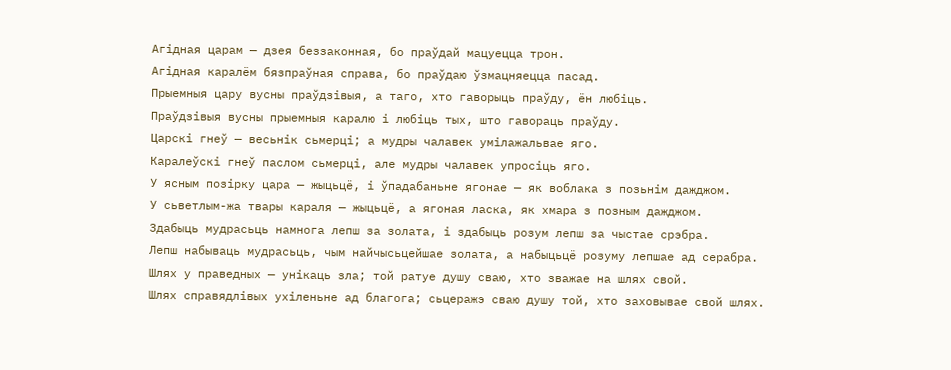Агідная царам — дзея беззаконная, бо праўдай мацуецца трон.
Агідная каралём бязпраўная справа, бо праўдаю ўзмацняецца пасад.
Прыемныя цару вусны праўдзівыя, а таго, хто гаворыць праўду, ён любіць.
Праўдзівыя вусны прыемныя каралю і любіць тых, што гавораць праўду.
Царскі гнеў — весьнік сьмерці; а мудры чалавек умілажальвае яго.
Каралеўскі гнеў паслом сьмерці, але мудры чалавек упросіць яго.
У ясным позірку цара — жыцьцё, і ўпадабаньне ягонае — як воблака з позьнім дажджом.
У сьветлым-жа твары караля — жыцьцё, а ягоная ласка, як хмара з позным дажджом.
Здабыць мудрасьць намнога лепш за золата, і здабыць розум лепш за чыстае срэбра.
Лепш набываць мудрасьць, чым найчысьцейшае золата, а набыцьцё розуму лепшае ад серабра.
Шлях у праведных — унікаць зла; той ратуе душу сваю, хто зважае на шлях свой.
Шлях справядлівых ухіленьне ад благога; сьцеражэ сваю душу той, хто заховывае свой шлях.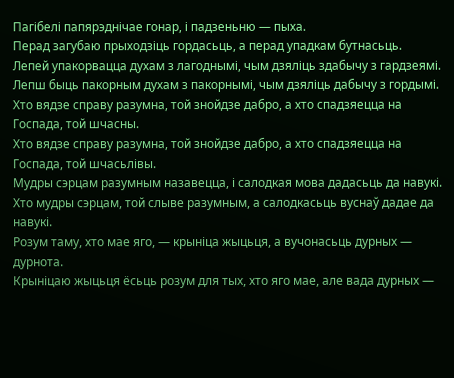Пагібелі папярэднічае гонар, і падзеньню — пыха.
Перад загубаю прыходзіць гордасьць, а перад упадкам бутнасьць.
Лепей упакорвацца духам з лагоднымі, чым дзяліць здабычу з гардзеямі.
Лепш быць пакорным духам з пакорнымі, чым дзяліць дабычу з гордымі.
Хто вядзе справу разумна, той знойдзе дабро, а хто спадзяецца на Госпада, той шчасны.
Хто вядзе справу разумна, той знойдзе дабро, а хто спадзяецца на Госпада, той шчасьлівы.
Мудры сэрцам разумным назавецца, і салодкая мова дадасьць да навукі.
Хто мудры сэрцам, той слыве разумным, а салодкасьць вуснаў дадае да навукі.
Розум таму, хто мае яго, — крыніца жыцьця, а вучонасьць дурных — дурнота.
Крыніцаю жыцьця ёсьць розум для тых, хто яго мае, але вада дурных —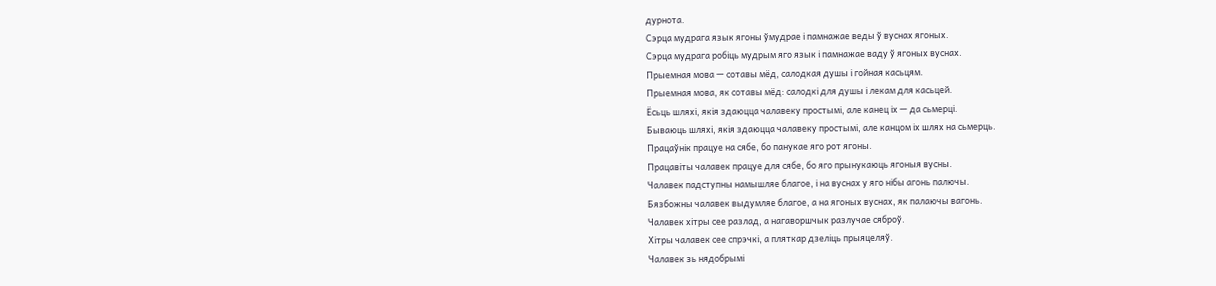дурнота.
Сэрца мудрага язык ягоны ўмудрае і памнажае веды ў вуснах ягоных.
Сэрца мудрага робіць мудрым яго язык і памнажае ваду ў ягоных вуснах.
Прыемная мова — сотавы мёд, салодкая душы і гойная касьцям.
Прыемная мова, як сотавы мёд: салодкі для душы і лекам для касьцей.
Ёсьць шляхі, якія здаюцца чалавеку простымі, але канец іх — да сьмерці.
Бываюць шляхі, якія здаюцца чалавеку простымі, але канцом іх шлях на сьмерць.
Працаўнік працуе на сябе, бо панукае яго рот ягоны.
Працавіты чалавек працуе для сябе, бо яго прынукаюць ягоныя вусны.
Чалавек падступны намышляе благое, і на вуснах у яго нібы агонь палючы.
Бязбожны чалавек выдумляе благое, а на ягоных вуснах, як палаючы вагонь.
Чалавек хітры сее разлад, а нагаворшчык разлучае сяброў.
Хітры чалавек сее спрэчкі, а пляткар дзеліць прыяцеляў.
Чалавек зь нядобрымі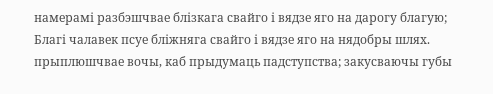намерамі разбэшчвае блізкага свайго і вядзе яго на дарогу благую;
Благі чалавек псуе бліжняга свайго і вядзе яго на нядобры шлях.
прыплюшчвае вочы, каб прыдумаць падступства; закусваючы губы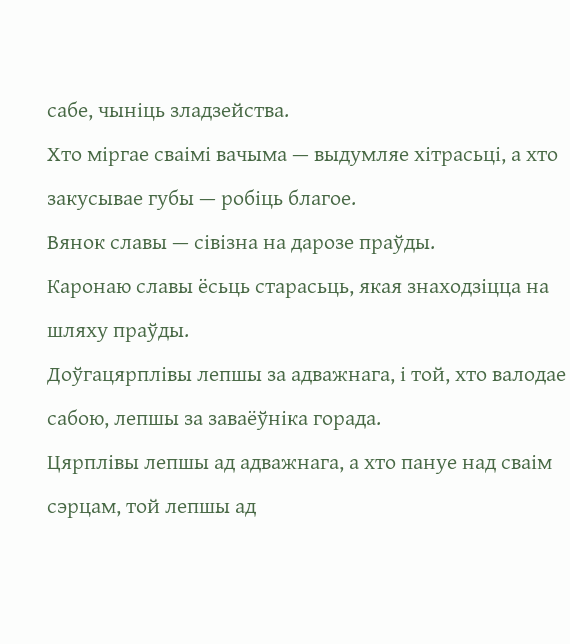сабе, чыніць зладзейства.
Хто міргае сваімі вачыма — выдумляе хітрасьці, а хто закусывае губы — робіць благое.
Вянок славы — сівізна на дарозе праўды.
Каронаю славы ёсьць старасьць, якая знаходзіцца на шляху праўды.
Доўгацярплівы лепшы за адважнага, і той, хто валодае сабою, лепшы за заваёўніка горада.
Цярплівы лепшы ад адважнага, а хто пануе над сваім сэрцам, той лепшы ад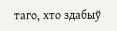таго, хто здабыў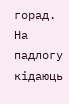горад.
На падлогу кідаюць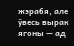жэрабя, але ўвесь вырак ягоны — ад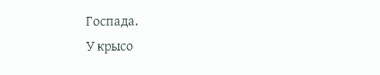Госпада.
У крысо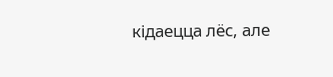кідаецца лёс, але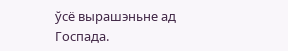ўсё вырашэньне ад Госпада.